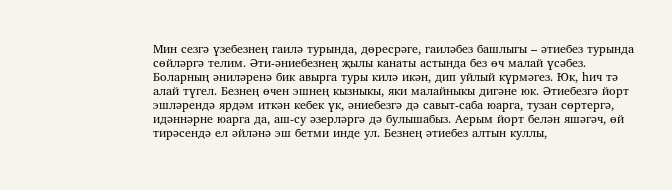Мин сезгә үзебезнең гаилә турында, дөресрәге, гаиләбез башлыгы – әтиебез турында сөйләргә телим. Әти-әниебезнең җылы канаты астында без өч малай үсәбез. Боларның әниләренә бик авырга туры килә икән, дип уйлый күрмәгез. Юк, һич тә алай түгел. Безнең өчен эшнең кызныкы, яки малайныкы дигәне юк. Әтиебезгә йорт эшләрендә ярдәм иткән кебек үк, әниебезгә дә савыт-саба юарга, тузан сөртергә, идәннәрне юарга да, аш-су әзерләргә дә булышабыз. Аерым йорт белән яшәгәч, өй тирәсендә ел әйләнә эш бетми инде ул. Безнең әтиебез алтын куллы,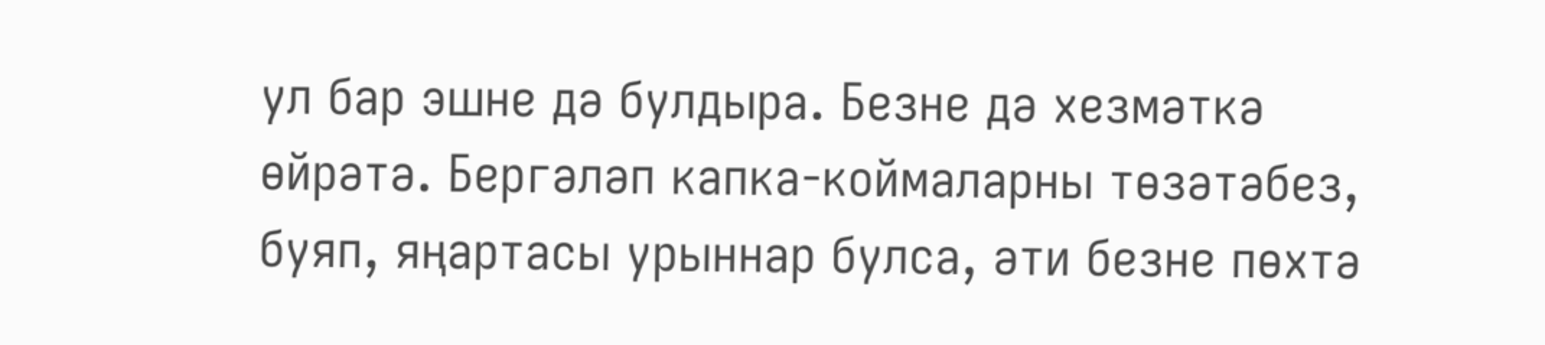ул бар эшне дә булдыра. Безне дә хезмәткә өйрәтә. Бергәләп капка-коймаларны төзәтәбез, буяп, яңартасы урыннар булса, әти безне пөхтә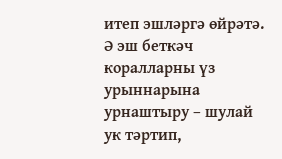итеп эшләргә өйрәтә. Ә эш беткәч коралларны үз урыннарына урнаштыру – шулай ук тәртип,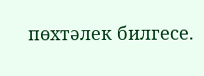пөхтәлек билгесе.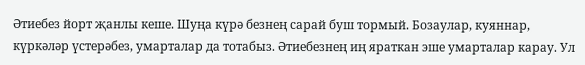Әтиебез йорт җанлы кеше. Шуңа күрә безнең сарай буш тормый. Бозаулар, куяннар, күркәләр үстерәбез, умарталар да тотабыз. Әтиебезнең иң яраткан эше умарталар карау. Ул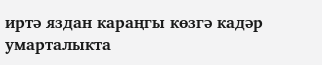иртә яздан караңгы көзгә кадәр умарталыкта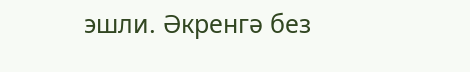эшли. Әкренгә без